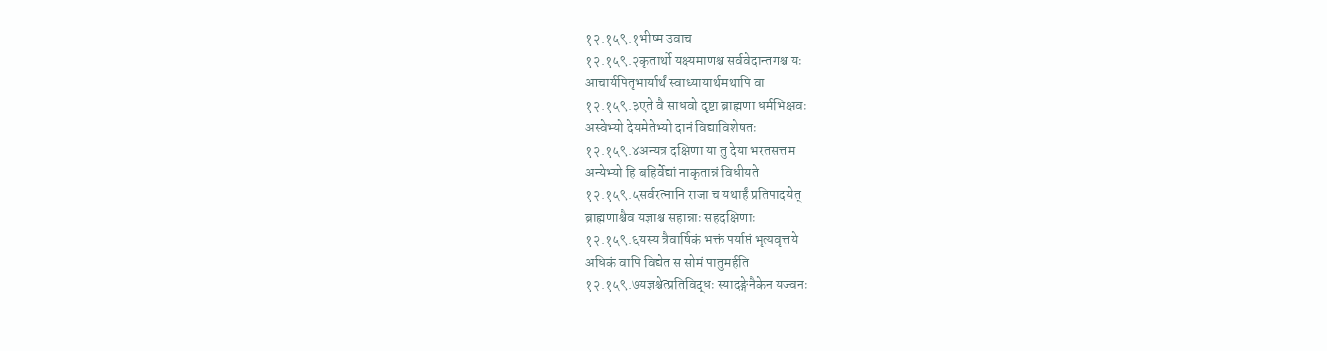१२.१५९.१भीष्म उवाच
१२.१५९.२कृतार्थो यक्ष्यमाणश्च सर्ववेदान्तगश्च यः
आचार्यपितृभार्यार्थं स्वाध्यायार्थमथापि वा
१२.१५९.३एते वै साधवो दृष्टा ब्राह्मणा धर्मभिक्षवः
अस्वेभ्यो देयमेतेभ्यो दानं विद्याविशेषतः
१२.१५९.४अन्यत्र दक्षिणा या तु देया भरतसत्तम
अन्येभ्यो हि बहिर्वेद्यां नाकृतान्नं विधीयते
१२.१५९.५सर्वरत्नानि राजा च यथार्हं प्रतिपादयेत्
ब्राह्मणाश्चैव यज्ञाश्च सहान्नाः सहदक्षिणाः
१२.१५९.६यस्य त्रैवार्षिकं भक्तं पर्याप्तं भृत्यवृत्तये
अधिकं वापि विद्येत स सोमं पातुमर्हति
१२.१५९.७यज्ञश्चेत्प्रतिविद्धः स्यादङ्गेनैकेन यज्वनः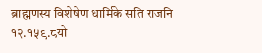ब्राह्मणस्य विशेषेण धार्मिके सति राजनि
१२.१५९.८यो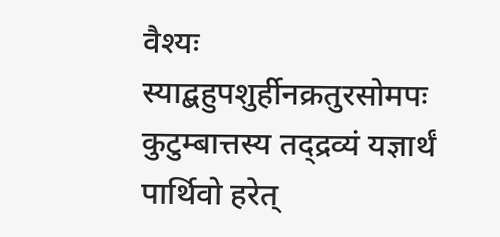वैश्यः स्याद्बहुपशुर्हीनक्रतुरसोमपः
कुटुम्बात्तस्य तद्द्रव्यं यज्ञार्थं पार्थिवो हरेत्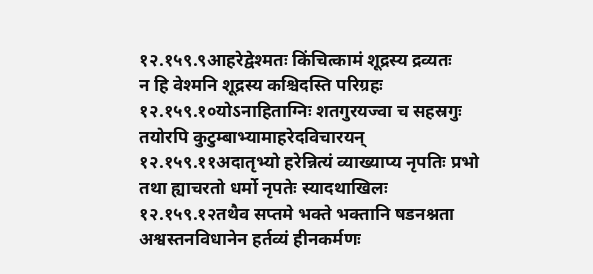१२.१५९.९आहरेद्वेश्मतः किंचित्कामं शूद्रस्य द्रव्यतः
न हि वेश्मनि शूद्रस्य कश्चिदस्ति परिग्रहः
१२.१५९.१०योऽनाहिताग्निः शतगुरयज्वा च सहस्रगुः
तयोरपि कुटुम्बाभ्यामाहरेदविचारयन्
१२.१५९.११अदातृभ्यो हरेन्नित्यं व्याख्याप्य नृपतिः प्रभो
तथा ह्याचरतो धर्मो नृपतेः स्यादथाखिलः
१२.१५९.१२तथैव सप्तमे भक्ते भक्तानि षडनश्नता
अश्वस्तनविधानेन हर्तव्यं हीनकर्मणः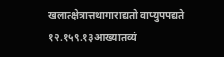खलात्क्षेत्रात्तथागाराद्यतो वाप्युपपद्यते
१२.१५९.१३आख्यातव्यं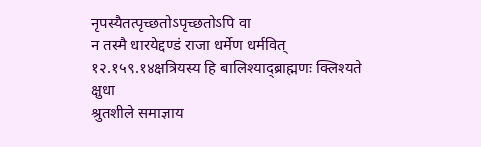नृपस्यैतत्पृच्छतोऽपृच्छतोऽपि वा
न तस्मै धारयेद्दण्डं राजा धर्मेण धर्मवित्
१२.१५९.१४क्षत्रियस्य हि बालिश्याद्ब्राह्मणः क्लिश्यते क्षुधा
श्रुतशीले समाज्ञाय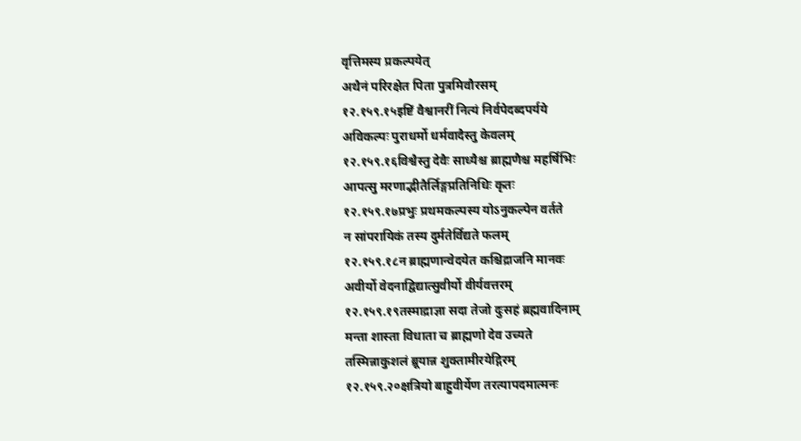वृत्तिमस्य प्रकल्पयेत्
अथैनं परिरक्षेत पिता पुत्रमिवौरसम्
१२.१५९.१५इष्टिं वैश्वानरीं नित्यं निर्वपेदब्दपर्यये
अविकल्पः पुराधर्मो धर्मवादैस्तु केवलम्
१२.१५९.१६विश्वैस्तु देवैः साध्यैश्च ब्राह्मणैश्च महर्षिभिः
आपत्सु मरणाद्भीतैर्लिङ्गप्रतिनिधिः कृतः
१२.१५९.१७प्रभुः प्रथमकल्पस्य योऽनुकल्पेन वर्तते
न सांपरायिकं तस्य दुर्मतेर्विद्यते फलम्
१२.१५९.१८न ब्राह्मणान्वेदयेत कश्चिद्राजनि मानवः
अवीर्यो वेदनाद्विद्यात्सुवीर्यो वीर्यवत्तरम्
१२.१५९.१९तस्माद्राज्ञा सदा तेजो दुःसहं ब्रह्मवादिनाम्
मन्ता शास्ता विधाता च ब्राह्मणो देव उच्यते
तस्मिन्नाकुशलं ब्रूयान्न शुक्तामीरयेद्गिरम्
१२.१५९.२०क्षत्रियो बाहुवीर्येण तरत्यापदमात्मनः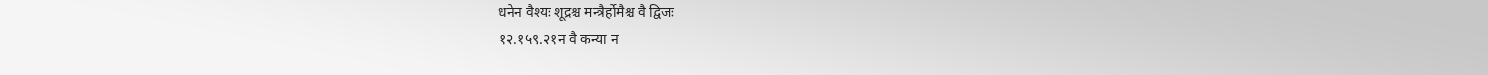धनेन वैश्यः शूद्रश्च मन्त्रैर्होमैश्च वै द्विजः
१२.१५९.२१न वै कन्या न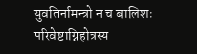युवतिर्नामन्त्रो न च बालिशः
परिवेष्टाग्निहोत्रस्य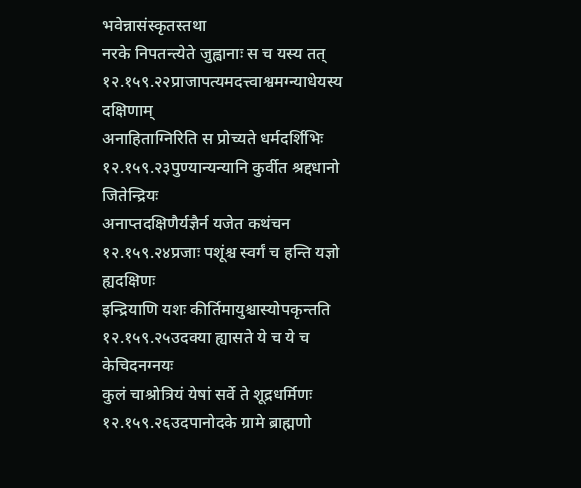भवेन्नासंस्कृतस्तथा
नरके निपतन्त्येते जुह्वानाः स च यस्य तत्
१२.१५९.२२प्राजापत्यमदत्त्वाश्वमग्न्याधेयस्य दक्षिणाम्
अनाहिताग्निरिति स प्रोच्यते धर्मदर्शिभिः
१२.१५९.२३पुण्यान्यन्यानि कुर्वीत श्रद्दधानो जितेन्द्रियः
अनाप्तदक्षिणैर्यज्ञैर्न यजेत कथंचन
१२.१५९.२४प्रजाः पशूंश्च स्वर्गं च हन्ति यज्ञो ह्यदक्षिणः
इन्द्रियाणि यशः कीर्तिमायुश्चास्योपकृन्तति
१२.१५९.२५उदक्या ह्यासते ये च ये च केचिदनग्नयः
कुलं चाश्रोत्रियं येषां सर्वे ते शूद्रधर्मिणः
१२.१५९.२६उदपानोदके ग्रामे ब्राह्मणो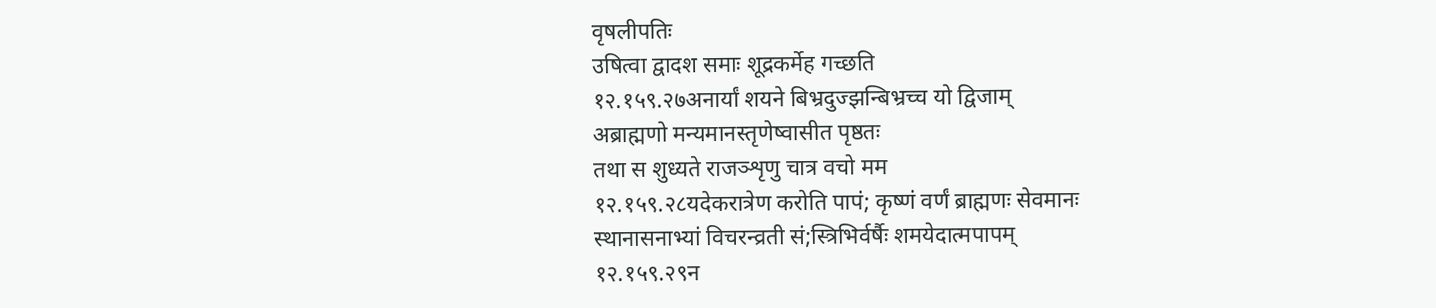वृषलीपतिः
उषित्वा द्वादश समाः शूद्रकर्मेह गच्छति
१२.१५९.२७अनार्यां शयने बिभ्रदुज्झन्बिभ्रच्च यो द्विजाम्
अब्राह्मणो मन्यमानस्तृणेष्वासीत पृष्ठतः
तथा स शुध्यते राजञ्शृणु चात्र वचो मम
१२.१५९.२८यदेकरात्रेण करोति पापं; कृष्णं वर्णं ब्राह्मणः सेवमानः
स्थानासनाभ्यां विचरन्व्रती सं;स्त्रिभिर्वर्षैः शमयेदात्मपापम्
१२.१५९.२९न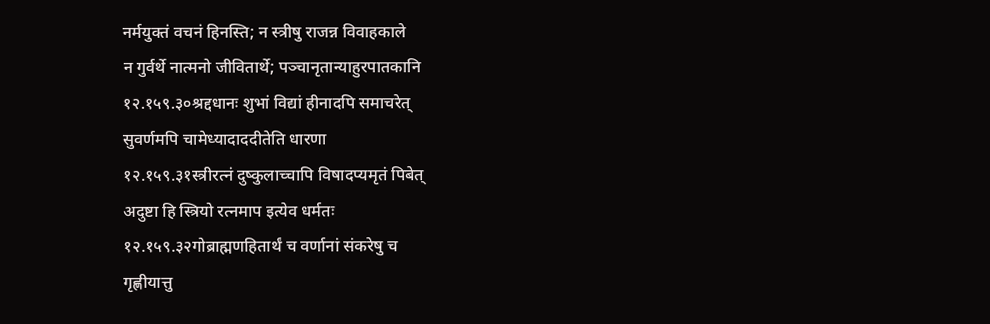नर्मयुक्तं वचनं हिनस्ति; न स्त्रीषु राजन्न विवाहकाले
न गुर्वर्थे नात्मनो जीवितार्थे; पञ्चानृतान्याहुरपातकानि
१२.१५९.३०श्रद्दधानः शुभां विद्यां हीनादपि समाचरेत्
सुवर्णमपि चामेध्यादाददीतेति धारणा
१२.१५९.३१स्त्रीरत्नं दुष्कुलाच्चापि विषादप्यमृतं पिबेत्
अदुष्टा हि स्त्रियो रत्नमाप इत्येव धर्मतः
१२.१५९.३२गोब्राह्मणहितार्थं च वर्णानां संकरेषु च
गृह्णीयात्तु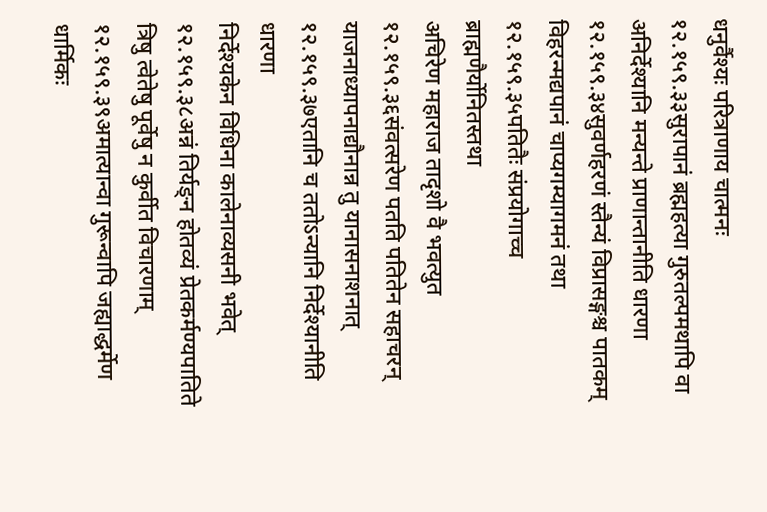धनुर्वैश्यः परित्राणाय चात्मनः
१२.१५९.३३सुरापानं ब्रह्महत्या गुरुतल्पमथापि वा
अनिर्देश्यानि मन्यन्ते प्राणान्तानीति धारणा
१२.१५९.३४सुवर्णहरणं स्तैन्यं विप्रासङ्गश्च पातकम्
विहरन्मद्यपानं चाप्यगम्यागमनं तथा
१२.१५९.३५पतितैः संप्रयोगाच्च ब्राह्मणैर्योनितस्तथा
अचिरेण महाराज तादृशो वै भवत्युत
१२.१५९.३६संवत्सरेण पतति पतितेन सहाचरन्
याजनाध्यापनाद्यौनान्न तु यानासनाशनात्
१२.१५९.३७एतानि च ततोऽन्यानि निर्देश्यानीति धारणा
निर्देश्यकेन विधिना कालेनाव्यसनी भवेत्
१२.१५९.३८अन्नं तिर्यङ्न होतव्यं प्रेतकर्मण्यपातिते
त्रिषु त्वेतेषु पूर्वेषु न कुर्वीत विचारणाम्
१२.१५९.३९अमात्यान्वा गुरून्वापि जह्याद्धर्मेण धार्मिकः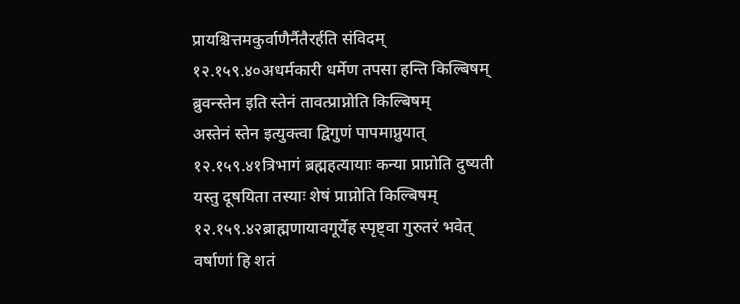प्रायश्चित्तमकुर्वाणैर्नैतैरर्हति संविदम्
१२.१५९.४०अधर्मकारी धर्मेण तपसा हन्ति किल्बिषम्
ब्रुवन्स्तेन इति स्तेनं तावत्प्राप्नोति किल्बिषम्
अस्तेनं स्तेन इत्युक्त्वा द्विगुणं पापमाप्नुयात्
१२.१५९.४१त्रिभागं ब्रह्महत्यायाः कन्या प्राप्नोति दुष्यती
यस्तु दूषयिता तस्याः शेषं प्राप्नोति किल्बिषम्
१२.१५९.४२ब्राह्मणायावगूर्येह स्पृष्ट्वा गुरुतरं भवेत्
वर्षाणां हि शतं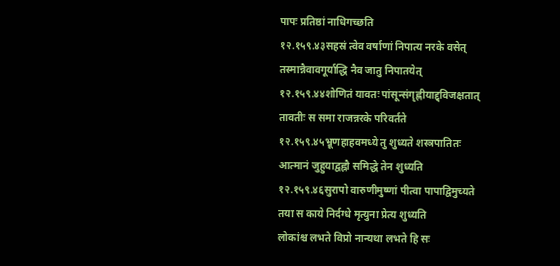पापः प्रतिष्ठां नाधिगच्छति
१२.१५९.४३सहस्रं त्वेव वर्षाणां निपात्य नरके वसेत्
तस्मान्नैवावगूर्याद्धि नैव जातु निपातयेत्
१२.१५९.४४शोणितं यावतः पांसून्संगृह्णीयाद्द्विजक्षतात्
तावतीः स समा राजन्नरके परिवर्तते
१२.१५९.४५भ्रूणहाहवमध्ये तु शुध्यते शस्त्रपातितः
आत्मानं जुहुयाद्वह्नौ समिद्धे तेन शुध्यति
१२.१५९.४६सुरापो वारुणीमुष्णां पीत्वा पापाद्विमुच्यते
तया स काये निर्दग्धे मृत्युना प्रेत्य शुध्यति
लोकांश्च लभते विप्रो नान्यथा लभते हि सः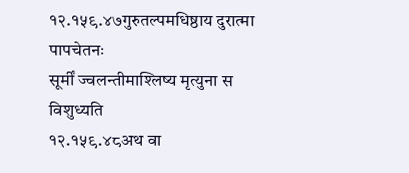१२.१५९.४७गुरुतल्पमधिष्ठाय दुरात्मा पापचेतनः
सूर्मीं ज्वलन्तीमाश्लिष्य मृत्युना स विशुध्यति
१२.१५९.४८अथ वा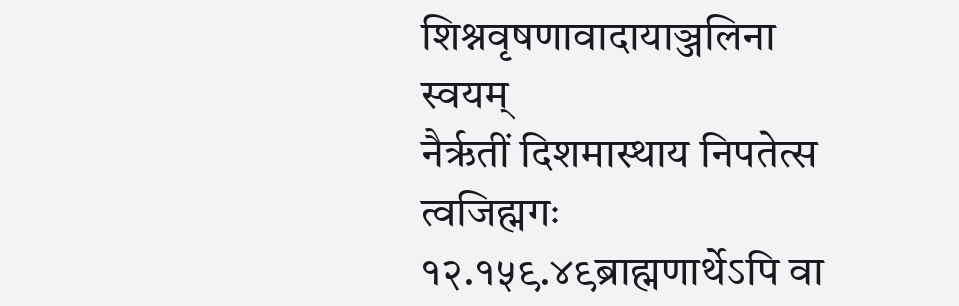शिश्नवृषणावादायाञ्जलिना स्वयम्
नैरृतीं दिशमास्थाय निपतेत्स त्वजिह्मगः
१२.१५९.४९ब्राह्मणार्थेऽपि वा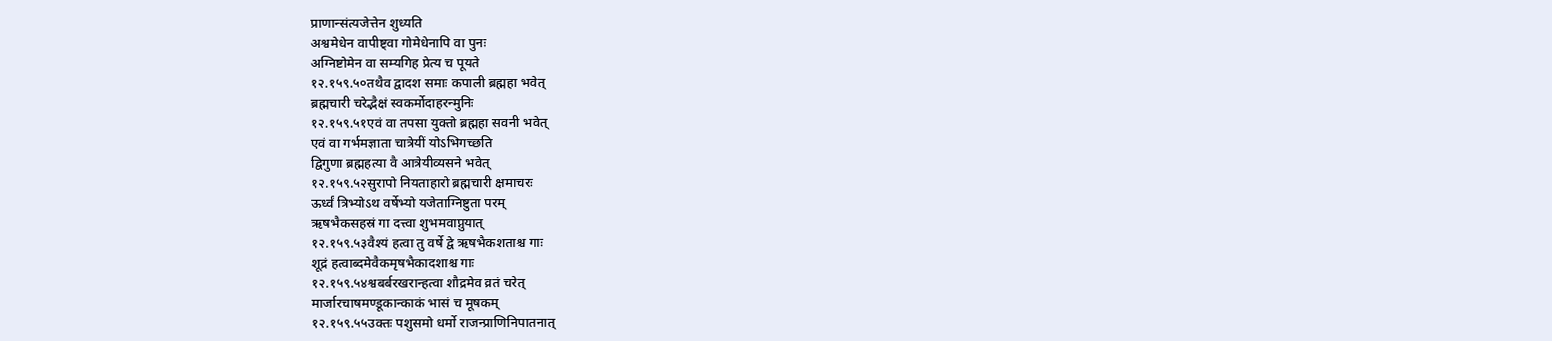प्राणान्संत्यजेत्तेन शुध्यति
अश्वमेधेन वापीष्ट्वा गोमेधेनापि वा पुनः
अग्निष्टोमेन वा सम्यगिह प्रेत्य च पूयते
१२.१५९.५०तथैव द्वादश समाः कपाली ब्रह्महा भवेत्
ब्रह्मचारी चरेद्भैक्षं स्वकर्मोदाहरन्मुनिः
१२.१५९.५१एवं वा तपसा युक्तो ब्रह्महा सवनी भवेत्
एवं वा गर्भमज्ञाता चात्रेयीं योऽभिगच्छति
द्विगुणा ब्रह्महत्या वै आत्रेयीव्यसने भवेत्
१२.१५९.५२सुरापो नियताहारो ब्रह्मचारी क्षमाचरः
ऊर्ध्वं त्रिभ्योऽथ वर्षेभ्यो यजेताग्निष्टुता परम्
ऋषभैकसहस्रं गा दत्त्वा शुभमवाप्नुयात्
१२.१५९.५३वैश्यं हत्वा तु वर्षे द्वे ऋषभैकशताश्च गाः
शूद्रं हत्वाब्दमेवैकमृषभैकादशाश्च गाः
१२.१५९.५४श्वबर्बरखरान्हत्वा शौद्रमेव व्रतं चरेत्
मार्जारचाषमण्डूकान्काकं भासं च मूषकम्
१२.१५९.५५उक्तः पशुसमो धर्मो राजन्प्राणिनिपातनात्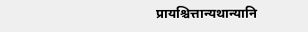प्रायश्चित्तान्यथान्यानि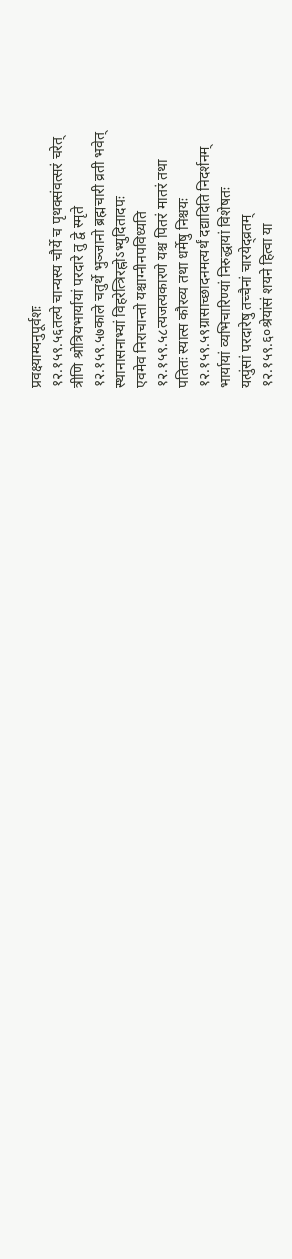प्रवक्ष्याम्यनुपूर्वशः
१२.१५९.५६तल्पे चान्यस्य चौर्ये च पृथक्संवत्सरं चरेत्
त्रीणि श्रोत्रियभार्यायां परदारे तु द्वे स्मृते
१२.१५९.५७काले चतुर्थे भुञ्जानो ब्रह्मचारी व्रती भवेत्
स्थानासनाभ्यां विहरेत्त्रिरह्नोऽभ्युदितादपः
एवमेव निराचान्तो यश्चाग्नीनपविध्यति
१२.१५९.५८त्यजत्यकारणे यश्च पितरं मातरं तथा
पतितः स्यात्स कौरव्य तथा धर्मेषु निश्चयः
१२.१५९.५९ग्रासाच्छादनमत्यर्थं दद्यादिति निदर्शनम्
भार्यायां व्यभिचारिण्यां निरुद्धायां विशेषतः
यत्पुंसां परदारेषु तच्चैनां चारयेद्व्रतम्
१२.१५९.६०श्रेयांसं शयने हित्वा या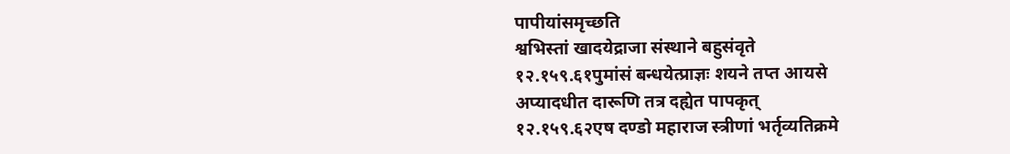पापीयांसमृच्छति
श्वभिस्तां खादयेद्राजा संस्थाने बहुसंवृते
१२.१५९.६१पुमांसं बन्धयेत्प्राज्ञः शयने तप्त आयसे
अप्यादधीत दारूणि तत्र दह्येत पापकृत्
१२.१५९.६२एष दण्डो महाराज स्त्रीणां भर्तृव्यतिक्रमे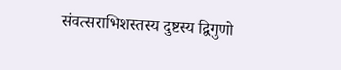संवत्सराभिशस्तस्य दुष्टस्य द्विगुणो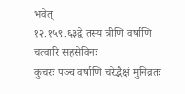भवेत्
१२.१५९.६३द्वे तस्य त्रीणि वर्षाणि चत्वारि सहसेविनः
कुचरः पञ्च वर्षाणि चरेद्भैक्षं मुनिव्रतः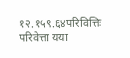१२.१५९.६४परिवित्तिः परिवेत्ता यया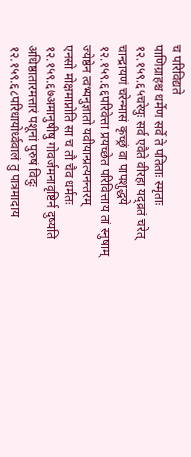च परिविद्यते
पाणिग्राहश्च धर्मेण सर्वे ते पतिताः स्मृताः
१२.१५९.६५चरेयुः सर्व एवैते वीरहा यद्व्रतं चरेत्
चान्द्रायणं चरेन्मासं कृच्छ्रं वा पापशुद्धये
१२.१५९.६६परिवेत्ता प्रयच्छेत परिवित्ताय तां स्नुषाम्
ज्येष्ठेन त्वभ्यनुज्ञातो यवीयान्प्रत्यनन्तरम्
एनसो मोक्षमाप्नोति सा च तौ चैव धर्मतः
१२.१५९.६७अमानुषीषु गोवर्जमनावृष्टिर्न दुष्यति
अधिष्ठातारमत्तारं पशूनां पुरुषं विदुः
१२.१५९.६८परिधायोर्ध्ववालं तु पात्रमादाय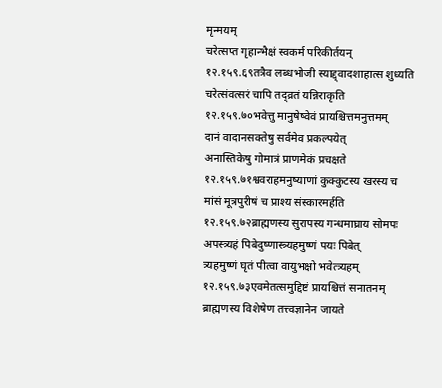मृन्मयम्
चरेत्सप्त गृहान्भैक्षं स्वकर्म परिकीर्तयन्
१२.१५९.६९तत्रैव लब्धभोजी स्याद्द्वादशाहात्स शुध्यति
चरेत्संवत्सरं चापि तद्व्रतं यन्निराकृति
१२.१५९.७०भवेत्तु मानुषेष्वेवं प्रायश्चित्तमनुत्तमम्
दानं वादानसक्तेषु सर्वमेव प्रकल्पयेत्
अनास्तिकेषु गोमात्रं प्राणमेकं प्रचक्षते
१२.१५९.७१श्ववराहमनुष्याणां कुक्कुटस्य खरस्य च
मांसं मूत्रपुरीषं च प्राश्य संस्कारमर्हति
१२.१५९.७२ब्राह्मणस्य सुरापस्य गन्धमाघ्राय सोमपः
अपस्त्र्यहं पिबेदुष्णास्त्र्यहमुष्णं पयः पिबेत्
त्र्यहमुष्णं घृतं पीत्वा वायुभक्षो भवेत्त्र्यहम्
१२.१५९.७३एवमेतत्समुद्दिष्टं प्रायश्चित्तं सनातनम्
ब्राह्मणस्य विशेषेण तत्त्वज्ञानेन जायते